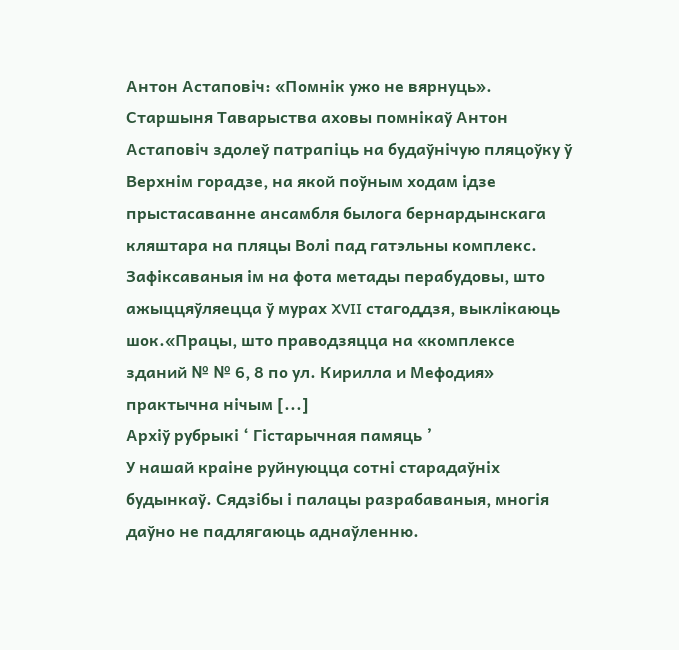Антон Астаповіч: «Помнік ужо не вярнуць». Старшыня Таварыства аховы помнікаў Антон Астаповіч здолеў патрапіць на будаўнічую пляцоўку ў Верхнім горадзе, на якой поўным ходам ідзе прыстасаванне ансамбля былога бернардынскага кляштара на пляцы Волі пад гатэльны комплекс. Зафіксаваныя ім на фота метады перабудовы, што ажыццяўляецца ў мурах XVII стагоддзя, выклікаюць шок.«Працы, што праводзяцца на «комплексе зданий № № 6, 8 по ул. Кирилла и Мефодия» практычна нічым [...]
Архіў рубрыкі ‘ Гістарычная памяць ’
У нашай краіне руйнуюцца сотні старадаўніх будынкаў. Сядзібы і палацы разрабаваныя, многія даўно не падлягаюць аднаўленню.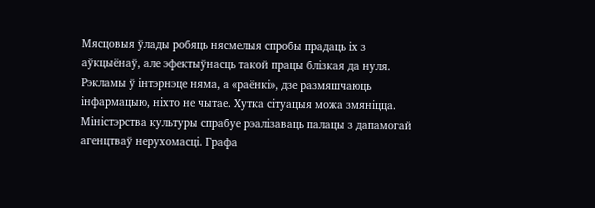Мясцовыя ўлады робяць нясмелыя спробы прадаць іх з аўкцыёнаў, але эфектыўнасць такой працы блізкая да нуля. Рэкламы ў інтэрнэце няма, а «раёнкі», дзе размяшчаюць інфармацыю, ніхто не чытае. Хутка сітуацыя можа змяніцца. Міністэрства культуры спрабуе рэалізаваць палацы з дапамогай агенцтваў нерухомасці. Графа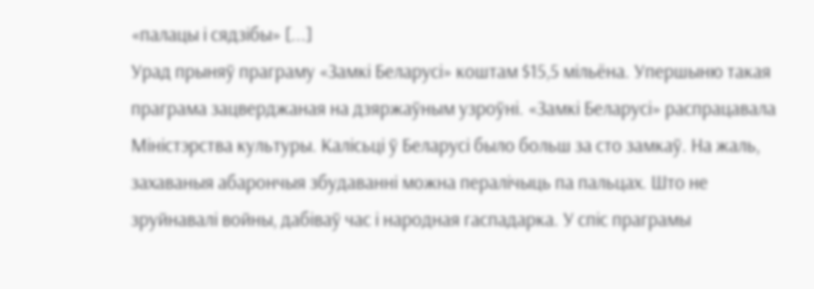«палацы і сядзібы» [...]
Урад прыняў праграму «Замкі Беларусі» коштам $15,5 мільёна. Упершыню такая праграма зацверджаная на дзяржаўным узроўні. «Замкі Беларусі» распрацавала Міністэрства культуры. Калісьці ў Беларусі было больш за сто замкаў. На жаль, захаваныя абарончыя збудаванні можна пералічыць па пальцах. Што не зруйнавалі войны, дабіваў час і народная гаспадарка. У спіс праграмы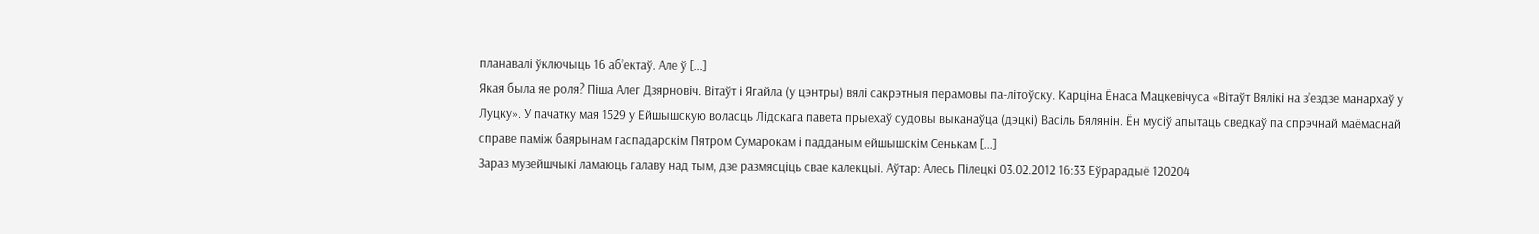планавалі ўключыць 16 аб’ектаў. Але ў [...]
Якая была яе роля? Піша Алег Дзярновіч. Вітаўт і Ягайла (у цэнтры) вялі сакрэтныя перамовы па-літоўску. Карціна Ёнаса Мацкевічуса «Вітаўт Вялікі на з’ездзе манархаў у Луцку». У пачатку мая 1529 у Ейшышскую воласць Лідскага павета прыехаў судовы выканаўца (дэцкі) Васіль Бялянін. Ён мусіў апытаць сведкаў па спрэчнай маёмаснай справе паміж баярынам гаспадарскім Пятром Сумарокам і падданым ейшышскім Сенькам [...]
Зараз музейшчыкі ламаюць галаву над тым, дзе размясціць свае калекцыі. Аўтар: Алесь Пілецкі 03.02.2012 16:33 Еўрарадыё 120204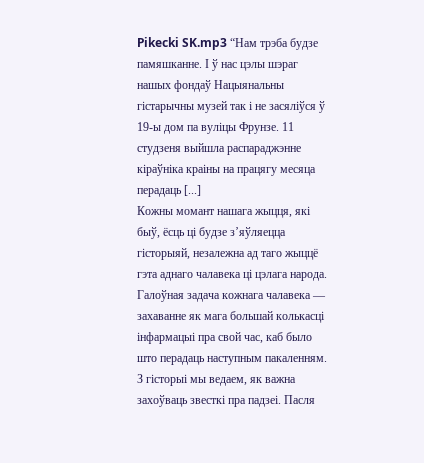Pikecki SK.mp3 “Нам трэба будзе памяшканне. І ў нас цэлы шэраг нашых фондаў Нацыянальны гістарычны музей так і не засяліўся ў 19-ы дом па вуліцы Фрунзе. 11 студзеня выйшла распараджэнне кіраўніка краіны на працягу месяца перадаць [...]
Кожны момант нашага жыцця, які быў, ёсць ці будзе з’яўляецца гісторыяй, незалежна ад таго жыццё гэта аднаго чалавека ці цэлага народа. Галоўная задача кожнага чалавека — захаванне як мага большай колькасці інфармацыі пра свой час, каб было што перадаць наступным пакаленням. З гісторыі мы ведаем, як важна захоўваць звесткі пра падзеі. Пасля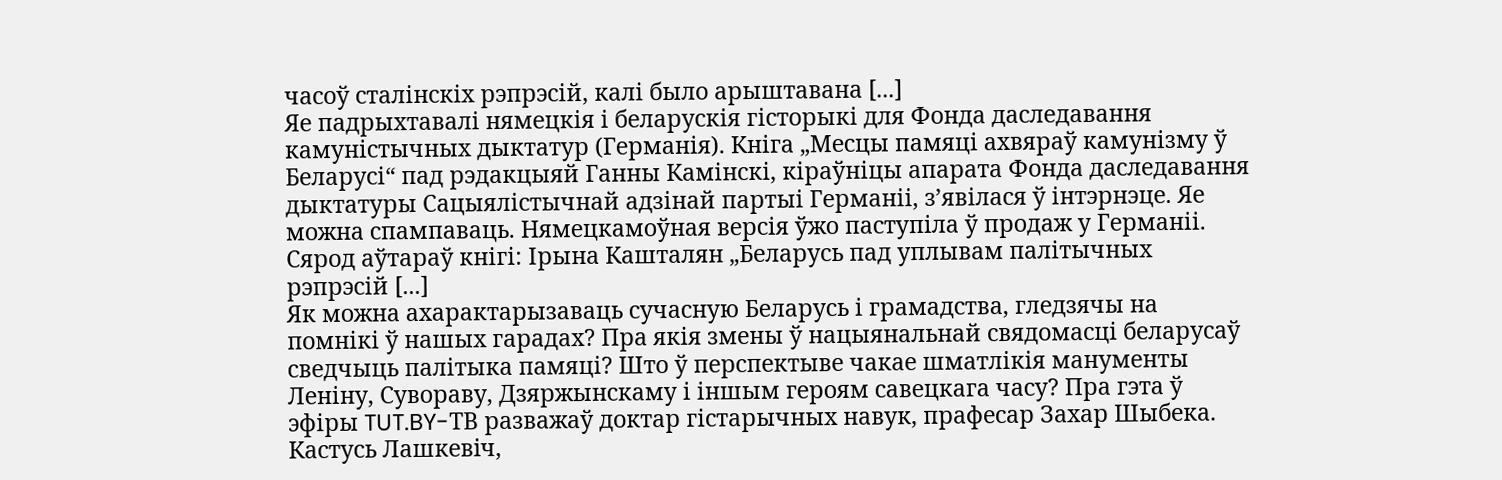часоў сталінскіх рэпрэсій, калі было арыштавана [...]
Яе падрыхтавалі нямецкія і беларускія гісторыкі для Фонда даследавання камуністычных дыктатур (Германія). Кніга „Месцы памяці ахвяраў камунізму ў Беларусі“ пад рэдакцыяй Ганны Камінскі, кіраўніцы апарата Фонда даследавання дыктатуры Сацыялістычнай адзінай партыі Германіі, з’явілася ў інтэрнэце. Яе можна спампаваць. Нямецкамоўная версія ўжо паступіла ў продаж у Германіі. Сярод аўтараў кнігі: Ірына Кашталян „Беларусь пад уплывам палітычных рэпрэсій [...]
Як можна ахарактарызаваць сучасную Беларусь і грамадства, гледзячы на помнікі ў нашых гарадах? Пра якія змены ў нацыянальнай свядомасці беларусаў сведчыць палітыка памяці? Што ў перспектыве чакае шматлікія манументы Леніну, Сувораву, Дзяржынскаму і іншым героям савецкага часу? Пра гэта ў эфіры TUT.BY-ТВ разважаў доктар гістарычных навук, прафесар Захар Шыбека. Кастусь Лашкевiч,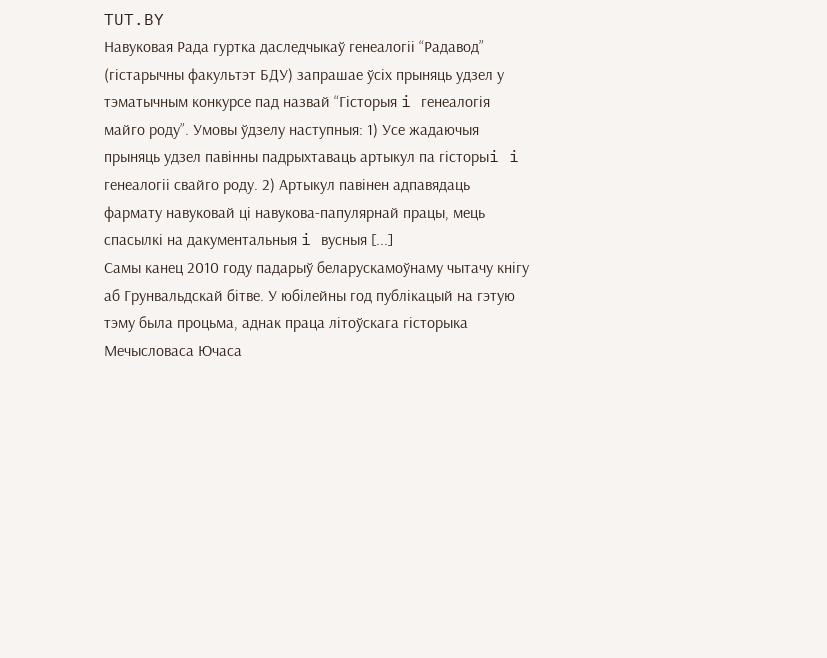TUT.BY
Навуковая Рада гуртка даследчыкаў генеалогii “Радавод” (гiстарычны факультэт БДУ) запрашае ўсiх прыняць удзел у тэматычным конкурсе пад назвай “Гiсторыя i генеалогiя майго роду”. Умовы ўдзелу наступныя: 1) Усе жадаючыя прыняць удзел павiнны падрыхтаваць артыкул па гiсторыi i генеалогii свайго роду. 2) Артыкул павiнен адпавядаць фармату навуковай цi навукова-папулярнай працы, мець спасылкi на дакументальныя i вусныя [...]
Самы канец 2010 году падарыў беларускамоўнаму чытачу кнігу аб Грунвальдскай бітве. У юбілейны год публікацый на гэтую тэму была процьма, аднак праца літоўскага гісторыка Мечысловаса Ючаса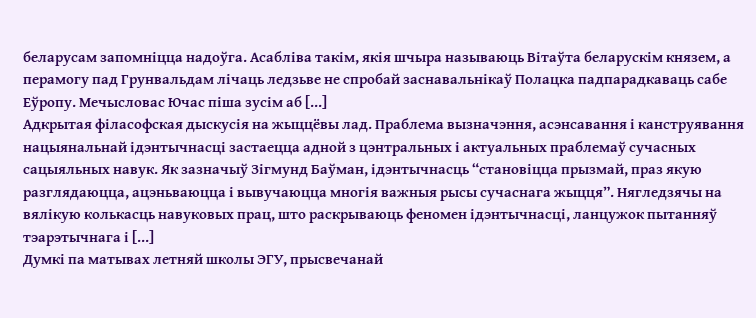беларусам запомніцца надоўга. Асабліва такім, якія шчыра называюць Вітаўта беларускім князем, а перамогу пад Грунвальдам лічаць ледзьве не спробай заснавальнікаў Полацка падпарадкаваць сабе Еўропу. Мечысловас Ючас піша зусім аб [...]
Адкрытая філасофская дыскусія на жыццёвы лад. Праблема вызначэння, асэнсавання і канструявання нацыянальнай ідэнтычнасці застаецца адной з цэнтральных і актуальных праблемаў сучасных сацыяльных навук. Як зазначыў Зігмунд Баўман, ідэнтычнасць “становіцца прызмай, праз якую разглядаюцца, ацэньваюцца і вывучаюцца многія важныя рысы сучаснага жыцця”. Нягледзячы на вялікую колькасць навуковых прац, што раскрываюць феномен ідэнтычнасці, ланцужок пытанняў тэарэтычнага і [...]
Думкі па матывах летняй школы ЭГУ, прысвечанай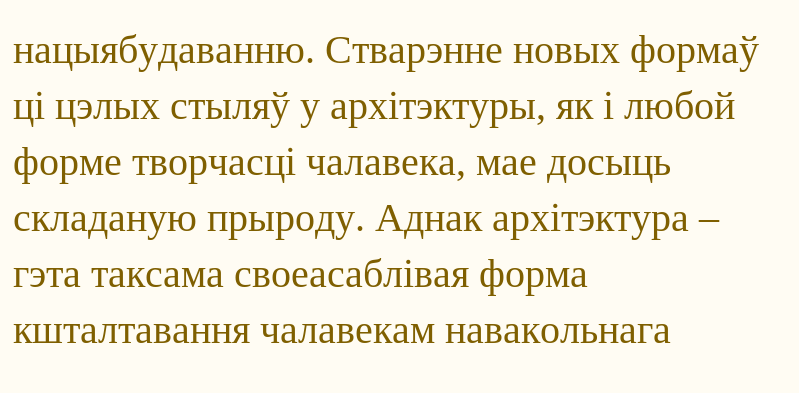нацыябудаванню. Стварэнне новых формаў ці цэлых стыляў у архітэктуры, як і любой форме творчасці чалавека, мае досыць складаную прыроду. Аднак архітэктура – гэта таксама своеасаблівая форма кшталтавання чалавекам навакольнага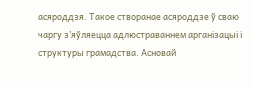асяроддзя. Такое створанае асяроддзе ў сваю чаргу з’яўляецца адлюстраваннем арганізацыі і структуры грамадства. Асновай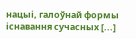нацыі, галоўнай формы існавання сучасных [...]